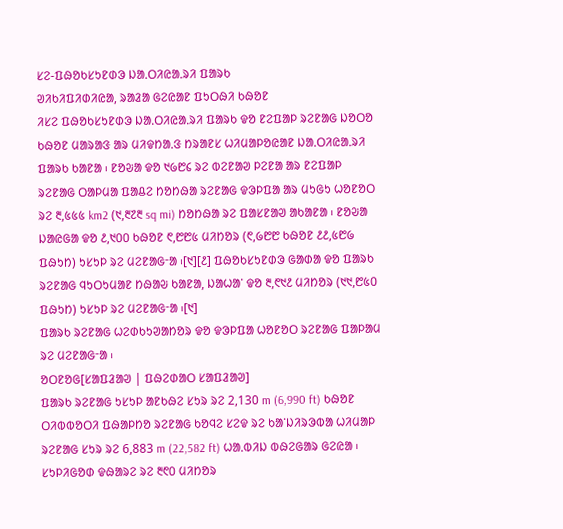ᱥᱮ-ᱯᱷᱚᱠᱥᱩᱱᱰᱳ ᱡᱟᱹᱛᱤᱭᱟᱹᱨᱤ ᱯᱟᱨᱠ
ᱣᱤᱠᱤᱯᱤᱰᱤᱭᱟ, ᱨᱟᱲᱟ ᱜᱮᱭᱟᱱ ᱯᱩᱛᱷᱤ ᱠᱷᱚᱱ
ᱤᱥᱮ ᱯᱷᱚᱠᱥᱩᱱᱰᱳ ᱡᱟᱹᱛᱤᱭᱟᱹᱨᱤ ᱯᱟᱨᱠ ᱫᱚ ᱱᱮᱯᱟᱞ ᱨᱮᱱᱟᱜ ᱡᱚᱛᱚ ᱠᱷᱚᱱ ᱢᱟᱨᱟᱝ ᱟᱨ ᱢᱤᱫᱴᱟᱹᱝ ᱴᱨᱟᱱᱥ ᱦᱤᱢᱟᱞᱚᱭᱟᱱ ᱡᱟᱹᱛᱤᱭᱟᱹᱨᱤ ᱯᱟᱨᱠ ᱠᱟᱱᱟ ᱾ ᱱᱚᱶᱟ ᱫᱚ ᱑᱙᱘᱔ ᱨᱮ ᱵᱮᱱᱟᱣ ᱞᱮᱱᱟ ᱟᱨ ᱱᱮᱯᱟᱞ ᱨᱮᱱᱟᱜ ᱛᱟᱞᱢᱟ ᱯᱟᱪᱮ ᱴᱚᱴᱷᱟ ᱨᱮᱱᱟᱜ ᱫᱳᱞᱯᱟ ᱟᱨ ᱢᱩᱜᱩ ᱦᱚᱱᱚᱛ ᱨᱮ ᱓,᱕᱕᱕ km2 (᱑,᱓᱗᱓ sq mi) ᱴᱚᱴᱷᱟ ᱨᱮ ᱯᱟᱥᱱᱟᱣ ᱟᱠᱟᱱᱟ ᱾ ᱱᱚᱶᱟ ᱡᱟᱭᱜᱟ ᱫᱚ ᱒,᱑᱐᱐ ᱠᱷᱚᱱ ᱖,᱘᱘᱕ ᱢᱤᱴᱚᱨ (᱖,᱙᱘᱘ ᱠᱷᱚᱱ ᱒᱒,᱕᱘᱙ ᱯᱷᱩᱴ) ᱩᱥᱩᱞ ᱨᱮ ᱢᱮᱱᱟᱜᱼᱟ ᱾[᱑][᱒] ᱯᱷᱚᱠᱥᱩᱱᱰᱳ ᱜᱟᱰᱟ ᱫᱚ ᱯᱟᱨᱠ ᱨᱮᱱᱟᱜ ᱧᱩᱛᱩᱢᱟᱱ ᱴᱷᱟᱶ ᱠᱟᱱᱟ, ᱡᱟᱦᱟᱸ ᱫᱚ ᱓,᱖᱑᱒ ᱢᱤᱴᱚᱨ (᱑᱑,᱘᱕᱐ ᱯᱷᱩᱴ) ᱩᱥᱩᱞ ᱨᱮ ᱢᱮᱱᱟᱜᱼᱟ ᱾[᱑]
ᱯᱟᱨᱠ ᱨᱮᱱᱟᱜ ᱦᱮᱰᱠᱩᱣᱟᱴᱚᱨ ᱫᱚ ᱫᱳᱞᱯᱟ ᱦᱚᱱᱚᱛ ᱨᱮᱱᱟᱜ ᱯᱟᱞᱟᱢ ᱨᱮ ᱢᱮᱱᱟᱜᱼᱟ ᱾
ᱚᱛᱱᱚᱜ[ᱥᱟᱯᱲᱟᱣ | ᱯᱷᱮᱰᱟᱛ ᱥᱟᱯᱲᱟᱣ]
ᱯᱟᱨᱠ ᱨᱮᱱᱟᱜ ᱩᱥᱩᱞ ᱟᱱᱠᱷᱮ ᱥᱩᱨ ᱨᱮ 2,130 m (6,990 ft) ᱠᱷᱚᱱ ᱛᱤᱵᱵᱚᱛᱤ ᱯᱷᱟᱞᱴᱚ ᱨᱮᱱᱟᱜ ᱠᱚᱧᱮ ᱥᱮᱫ ᱨᱮ ᱠᱟᱸᱡᱤᱨᱳᱵᱟ ᱦᱤᱢᱟᱞ ᱨᱮᱱᱟᱜ ᱥᱩᱨ ᱨᱮ 6,883 m (22,582 ft) ᱦᱟᱹᱵᱤᱡ ᱵᱷᱮᱜᱟᱨ ᱜᱮᱭᱟ ᱾ ᱥᱩᱞᱤᱜᱚᱰ ᱫᱷᱟᱨᱮ ᱨᱮ ᱓᱖᱐ ᱢᱤᱴᱚᱨ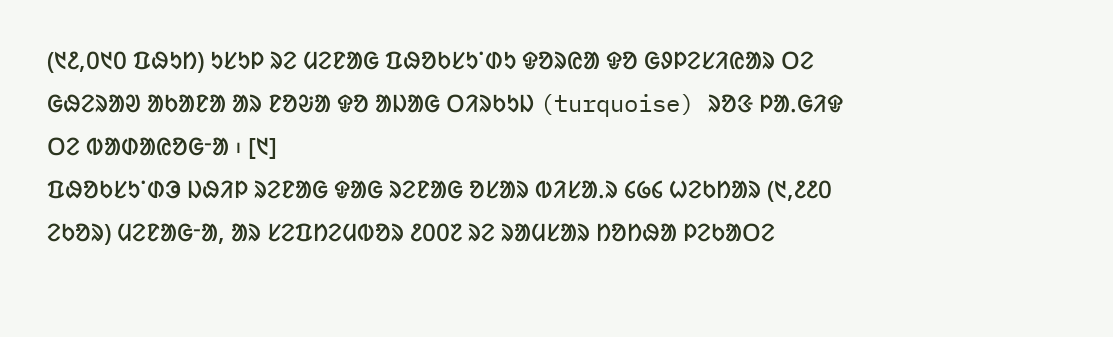(᱑᱒,᱐᱑᱐ ᱯᱷᱩᱴ) ᱩᱥᱩᱞ ᱨᱮ ᱢᱮᱱᱟᱜ ᱯᱷᱚᱠᱥᱩᱸᱰᱩ ᱫᱚᱨᱭᱟ ᱫᱚ ᱜᱽᱞᱮᱥᱤᱭᱟᱨ ᱛᱮ ᱜᱷᱮᱨᱟᱣ ᱟᱠᱟᱱᱟ ᱟᱨ ᱱᱚᱶᱟ ᱫᱚ ᱟᱡᱟᱜ ᱛᱤᱨᱠᱩᱡ (turquoise) ᱨᱚᱝ ᱞᱟᱹᱜᱤᱫ ᱛᱮ ᱵᱟᱰᱟᱭᱚᱜᱼᱟ ᱾ [᱑]
ᱯᱷᱚᱠᱥᱩᱸᱰᱳ ᱡᱷᱤᱞ ᱨᱮᱱᱟᱜ ᱫᱟᱜ ᱨᱮᱱᱟᱜ ᱚᱥᱟᱨ ᱵᱤᱥᱟᱹᱨ ᱔᱙᱔ ᱦᱮᱠᱴᱟᱨ (᱑,᱒᱒᱐ ᱮᱠᱚᱨ) ᱢᱮᱱᱟᱜᱼᱟ, ᱟᱨ ᱥᱮᱯᱴᱮᱢᱵᱚᱨ ᱒᱐᱐᱗ ᱨᱮ ᱨᱟᱢᱥᱟᱨ ᱴᱚᱴᱷᱟ ᱞᱮᱠᱟᱛᱮ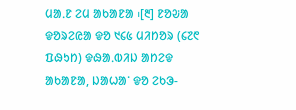ᱢᱟᱹᱱ ᱮᱢ ᱟᱠᱟᱱᱟ ᱾[᱓] ᱱᱚᱶᱟ ᱫᱚᱨᱮᱭᱟ ᱫᱚ ᱑᱔᱕ ᱢᱤᱴᱚᱨ (᱔᱗᱖ ᱯᱷᱩᱴ) ᱫᱷᱟᱹᱵᱤᱡ ᱟᱴᱮᱫ ᱟᱠᱟᱱᱟ, ᱡᱟᱦᱟᱸ ᱫᱚ ᱮᱠᱳ-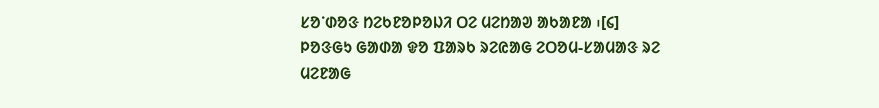ᱥᱚᱸᱰᱚᱝ ᱴᱮᱠᱱᱚᱞᱚᱡᱤ ᱛᱮ ᱢᱮᱴᱟᱣ ᱟᱠᱟᱱᱟ ᱾[᱔]
ᱞᱚᱝᱜᱩ ᱜᱟᱰᱟ ᱫᱚ ᱯᱟᱨᱠ ᱨᱮᱭᱟᱜ ᱮᱛᱚᱢ-ᱥᱟᱢᱟᱝ ᱨᱮ ᱢᱮᱱᱟᱜ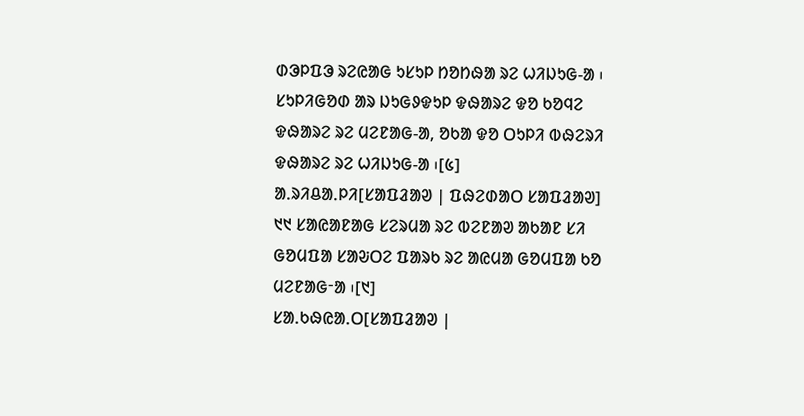ᱰᱳᱞᱯᱳ ᱨᱮᱭᱟᱜ ᱩᱥᱩᱞ ᱴᱚᱴᱷᱟ ᱨᱮ ᱦᱤᱡᱩᱜ-ᱟ ᱾ ᱥᱩᱞᱤᱜᱚᱰ ᱟᱨ ᱡᱩᱜᱽᱫᱩᱞ ᱫᱷᱟᱨᱮ ᱫᱚ ᱠᱚᱧᱮ ᱫᱷᱟᱨᱮ ᱨᱮ ᱢᱮᱱᱟᱜ-ᱟ, ᱚᱠᱟ ᱫᱚ ᱛᱩᱞᱤ ᱵᱷᱮᱨᱤ ᱫᱷᱟᱨᱮ ᱨᱮ ᱦᱤᱡᱩᱜ-ᱟ ᱾[᱕]
ᱟᱹᱨᱤᱪᱟᱹᱞᱤ[ᱥᱟᱯᱲᱟᱣ | ᱯᱷᱮᱰᱟᱛ ᱥᱟᱯᱲᱟᱣ]
᱑᱑ ᱥᱟᱭᱟᱱᱟᱜ ᱥᱮᱨᱢᱟ ᱨᱮ ᱵᱮᱱᱟᱣ ᱟᱠᱟᱱ ᱥᱤ ᱜᱚᱢᱯᱟ ᱥᱟᱶᱛᱮ ᱯᱟᱨᱠ ᱨᱮ ᱟᱭᱢᱟ ᱜᱚᱢᱯᱟ ᱠᱚ ᱢᱮᱱᱟᱜᱼᱟ ᱾[᱑]
ᱥᱟᱹᱠᱷᱭᱟᱹᱛ[ᱥᱟᱯᱲᱟᱣ |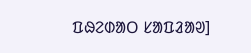ᱯᱷᱮᱰᱟᱛ ᱥᱟᱯᱲᱟᱣ]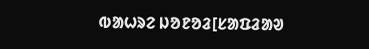ᱵᱟᱦᱨᱮ ᱡᱚᱱᱚᱲ[ᱥᱟᱯᱲᱟᱣ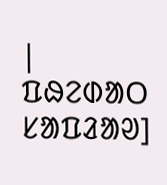| ᱯᱷᱮᱰᱟᱛ ᱥᱟᱯᱲᱟᱣ]